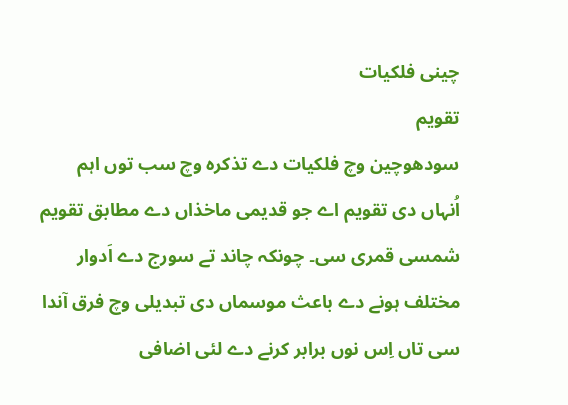چینی فلکیات
تقویم
سودھوچین وچ فلکیات دے تذکرہ وچ سب توں اہم اُنہاں دی تقویم اے جو قدیمی ماخذاں دے مطابق تقویم شمسی قمری سی۔ چونکہ چاند تے سورج دے اَدوار مختلف ہونے دے باعث موسماں دی تبدیلی وچ فرق آندا سی تاں اِس نوں برابر کرنے دے لئی اضافی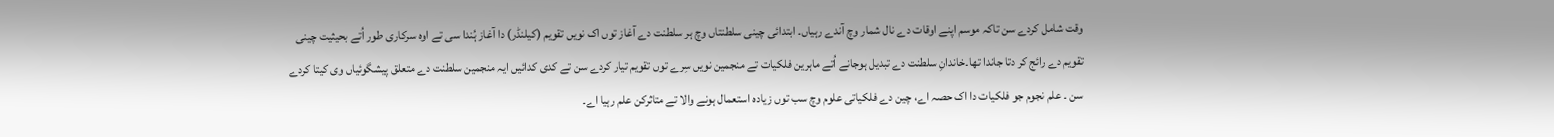وقت شامل کردے سن تاکہ موسم اپنے اوقات دے نال شمار وچ آندے رہیاں۔ ابتدائی چینی سلطنتاں وچ ہر سلطنت دے آغاز توں اک نويں تقویم (کیلنڈر) دا آغاز ہُندا سی تے اوہ سرکاری طور اُتے بحیثیت چینی تقویم دے رائج کر دتا جاندا تھا۔خاندانِ سلطنت دے تبدیل ہوجانے اُتے ماہرین فلکیات تے منجمین نويں سِرے توں تقویم تیار کردے سن تے کدی کدائيں ایہ منجمین سلطنت دے متعلق پیشگوئیاں وی کیتا کردے سن ۔ علم نجوم جو فلکیات دا اک حصہ اے، چین دے فلکیاتی علوم وچ سب توں زیادہ استعمال ہونے والا تے متاثرکن علم رہیا اے۔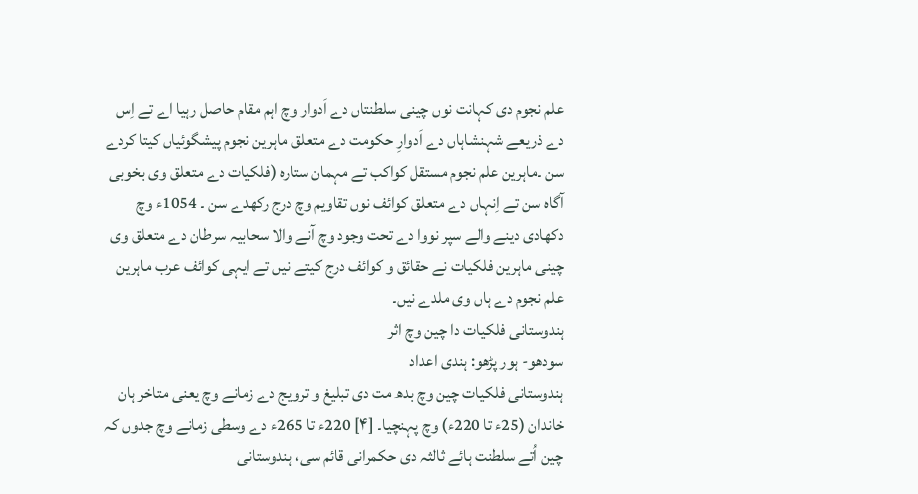علم نجوم دی کہانت نوں چینی سلطنتاں دے اَدوار وچ اہم مقام حاصل رہیا اے تے اِس دے ذریعے شہنشاہاں دے اَدوارِ حکومت دے متعلق ماہرین نجوم پیشگوئیاں کیتا کردے سن ۔ماہرین علم نجوم مستقل کواکب تے مہمان ستارہ (فلکیات دے متعلق وی بخوبی آگاہ سن تے اِنہاں دے متعلق کوائف نوں تقاویم وچ درج رکھدے سن ۔ 1054ء وچ دکھادی دینے والے سپر نووا دے تحت وجود وچ آنے والا سحابیہ سرطان دے متعلق وی چینی ماہرین فلکیات نے حقائق و کوائف درج کیتے نيں تے ایہی کوائف عرب ماہرین علم نجوم دے ہاں وی ملدے نيں۔
ہندوستانی فلکیات دا چین وچ اثر
سودھو- ہور پڑھو: ہندی اعداد
ہندوستانی فلکیات چین وچ بدھ مت دی تبلیغ و ترویج دے زمانے وچ یعنی متاخر ہان خاندان (25ء تا 220ء) وچ پہنچیا۔ [۴] 220ء تا 265ء دے وسطی زمانے وچ جدوں کہ چین اُتے سلطنت ہائے ثالثہ دی حکمرانی قائم سی، ہندوستانی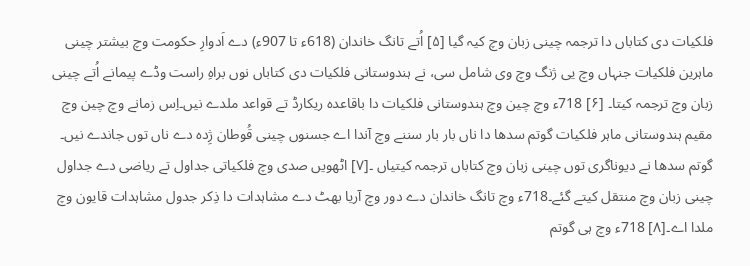فلکیات دی کتاباں دا ترجمہ چینی زبان وچ کیہ گیا [۵] اُتے تانگ خاندان (618ء تا 907ء) دے اَدوارِ حکومت وچ بیشتر چینی ماہرین فلکیات جنہاں وچ یی ژنگ وچ وی شامل سی، نے ہندوستانی فلکیات دی کتاباں نوں براہِ راست وڈے پیمانے اُتے چینی زبان وچ ترجمہ کیتا۔ [۶] 718ء وچ چین وچ ہندوستانی فلکیات دا باقاعدہ ریکارڈ تے قواعد ملدے نيں۔اِس زمانے وچ چین وچ مقیم ہندوستانی ماہر فلکیات گوتم سدھا دا ناں بار بار سننے وچ آندا اے جسنوں چینی قُوطان ژِدہ دے ناں توں جاندے نيں۔ گوتم سدھا نے دیوناگری توں چینی زبان وچ کتاباں ترجمہ کيتیاں ۔[۷] اٹھويں صدی وچ فلکیاتی جداول تے ریاضی دے جداول چینی زبان وچ منتقل کیتے گئے۔718ء وچ تانگ خاندان دے دور وچ آریا بھٹ دے مشاہدات دا ذِکر جدول مشاہدات قایون وچ ملدا اے۔[۸] 718ء وچ ہی گوتم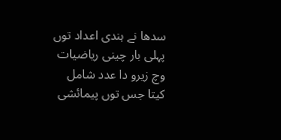سدھا نے ہندی اعداد توں پہلی بار چینی ریاضیات وچ زیرو دا عدد شامل کیتا جس توں پیمائشی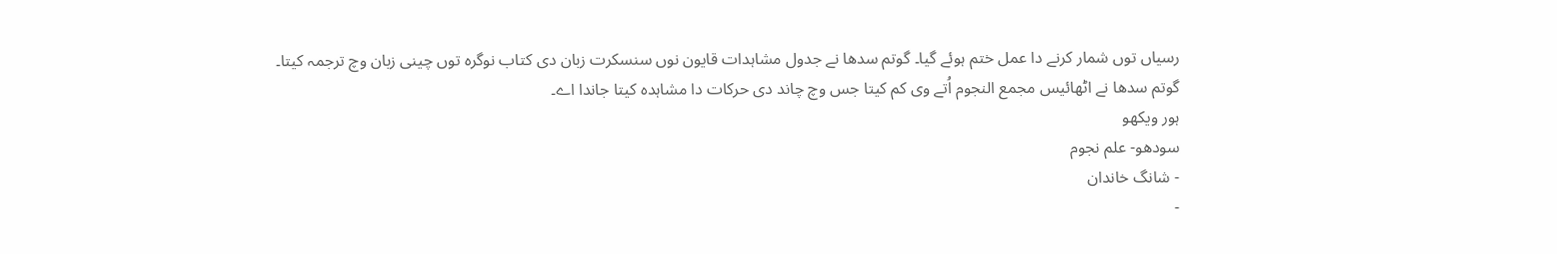رسیاں توں شمار کرنے دا عمل ختم ہوئے گیا۔ گوتم سدھا نے جدول مشاہدات قایون نوں سنسکرت زبان دی کتاب نوگرہ توں چینی زبان وچ ترجمہ کیتا۔ گوتم سدھا نے اٹھائیس مجمع النجوم اُتے وی کم کیتا جس وچ چاند دی حرکات دا مشاہدہ کیتا جاندا اے۔
ہور ویکھو
سودھو- علم نجوم
- شانگ خاندان
-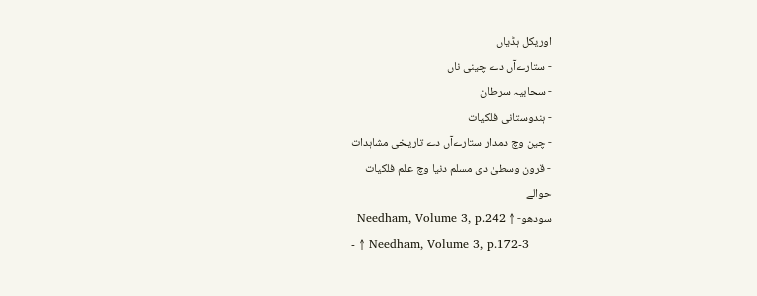اوریکل ہڈیاں
- ستارےآں دے چینی ناں
- سحابیہ سرطان
- ہندوستانی فلکیات
- چین وچ دمدار ستارےآں دے تاریخی مشاہدات
- قرون وسطیٰ دی مسلم دنیا وچ علم فلکیات
حوالے
سودھو- ↑ Needham, Volume 3, p.242
- ↑ Needham, Volume 3, p.172-3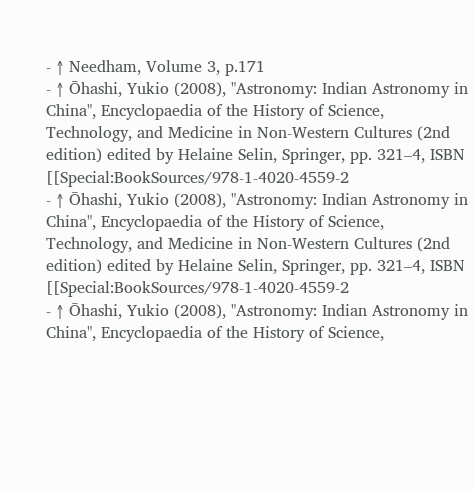- ↑ Needham, Volume 3, p.171
- ↑ Ōhashi, Yukio (2008), "Astronomy: Indian Astronomy in China", Encyclopaedia of the History of Science, Technology, and Medicine in Non-Western Cultures (2nd edition) edited by Helaine Selin, Springer, pp. 321–4, ISBN [[Special:BookSources/978-1-4020-4559-2
- ↑ Ōhashi, Yukio (2008), "Astronomy: Indian Astronomy in China", Encyclopaedia of the History of Science, Technology, and Medicine in Non-Western Cultures (2nd edition) edited by Helaine Selin, Springer, pp. 321–4, ISBN [[Special:BookSources/978-1-4020-4559-2
- ↑ Ōhashi, Yukio (2008), "Astronomy: Indian Astronomy in China", Encyclopaedia of the History of Science,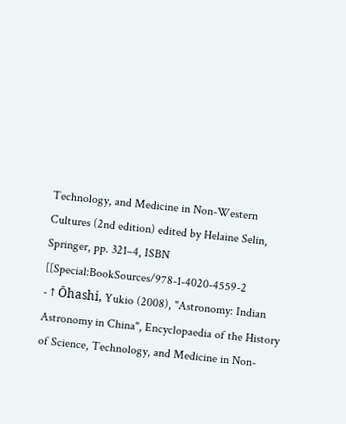Technology, and Medicine in Non-Western Cultures (2nd edition) edited by Helaine Selin, Springer, pp. 321–4, ISBN [[Special:BookSources/978-1-4020-4559-2
- ↑ Ōhashi, Yukio (2008), "Astronomy: Indian Astronomy in China", Encyclopaedia of the History of Science, Technology, and Medicine in Non-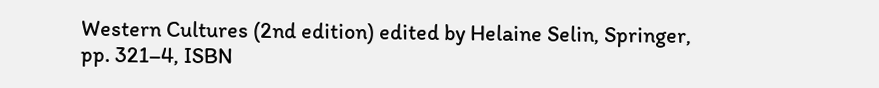Western Cultures (2nd edition) edited by Helaine Selin, Springer, pp. 321–4, ISBN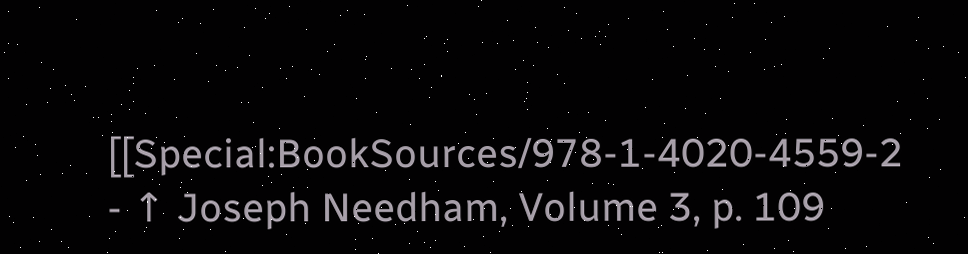[[Special:BookSources/978-1-4020-4559-2
- ↑ Joseph Needham, Volume 3, p. 109